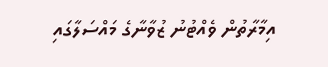އިމާރާތުން ވެއްޓުނު ޒުވާނާގެ މައްސަލާގައި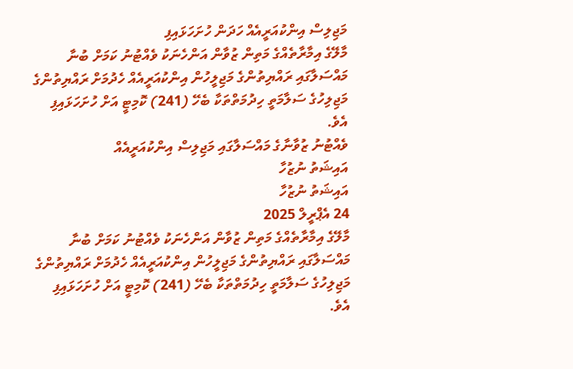މަޖިލިސް އިންކުއަރީއެއް ހަދަން ހުށަހަޅައިފި
މާލޭގެ އިމާރާތެއްގެ މަތިން ޒުވާން އަންހެނަކު ވެއްޓުނު ކަމަށް ބުނާ މައްސަލާގައި ރައްޔިތުންގެ މަޖިލީހުން އިންކުއަރީއެއް ހެދުމަށް ރައްޔިތުންގެ މަޖިލިހުގެ ސަލާމަތީ ހިދުމަތްތަކާ ބެހޭ (241) ކޮމިޓީ އަށް ހުށަހަޅައިފި އެވެ.
ވެއްޓުނު ޒުވާނާގެ މައްސަލާގައި މަޖިލިސް އިންކުއަރީއެއް
އައިޝަތު ނުޒުހާ
އައިޝަތު ނުޒުހާ
24 އެޕްރީލް 2025
މާލޭގެ އިމާރާތެއްގެ މަތިން ޒުވާން އަންހެނަކު ވެއްޓުނު ކަމަށް ބުނާ މައްސަލާގައި ރައްޔިތުންގެ މަޖިލީހުން އިންކުއަރީއެއް ހެދުމަށް ރައްޔިތުންގެ މަޖިލިހުގެ ސަލާމަތީ ހިދުމަތްތަކާ ބެހޭ (241) ކޮމިޓީ އަށް ހުށަހަޅައިފި އެވެ.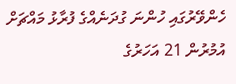ހެންވޭރުގައި ހުންނަ ގުދަނެއްގެ ފުރާޅު މައްޗަށް އުމުރުން 21 އަހަރުގެ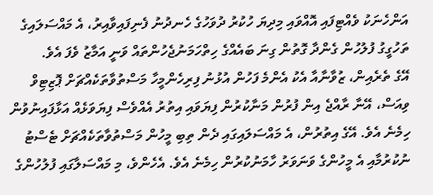އަންހެނަކު ވެއްޓިފައި އޮއްވައި މިދިޔަ ހުކުރު ދުވަހުގެ ހެނދުނު ފެނިފައިވާއިރު، އެ މައްސަލައިގެ ތަހުގީގު ފުލުހުން ގެންދާ ގޮތުން ގިނަ ބައެއްގެ ހިތްހަމަނުޖެހުންތައް ވަނީ އަމާޒު ވެފަ އެވެ.
އޭގެ ތެރެއިން، ޒުވާނާއާ އެކު އެންމެ ފަހުން އުޅުނު ފިރިހެންމީހާ މަސްތުވާތަކެއްޗަށް ޕޮޒިޓިވް ވިއަސް، އޭނާ ރާއްޖެ އިން ފުރުން މަނާކުރުން ފިޔަވައި އިތުރު އެއްވެސް ފިޔަވަޅެއް އަޅާފައިނުވުން ހިމެނެ އެވެ. އޭގެ އިތުރުން، އެ މައްސަލައިގައި ދެން ތިބި މީހުން މަސްތުވާތަކެއްޗަށް ޓެސްޓު ނުކުރުމާއި އެ މީހުންގެ ވަނަވަރު ހާމަނުކުރުން ހިމެނެ އެވެ. އެހެންވެ، މި މައްސަލާގައި ފުލުހުންގެ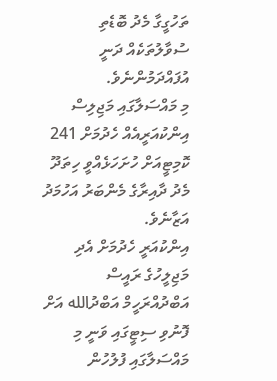ތަހުގީގާ މެދު ބޮޑެތި ސުވާލުތަކެއް ދަނީ އުފައްދަމުންނެވެ.
މި މައްސަލާގައި މަޖިލިސް އިންކުއަރީއެއް ހެދުމަށް 241 ކޮމިޓީއަށް ހުށަހަޅެއްވީ ހިތަދޫ މެދު ދާއިރާގެ މެންބަރު އަހުމަދު އަޒާނެވެ.
އިންކުއަރީ ހެދުމަށް އެދި މަޖިލީހުގެ ރައީސް އަބްދުއްރަހީމް އަބްދުالله އަށް ފޮނުވި ސިޓީގައި ވަނީ މި މައްސަލާގައި ފުލުހުން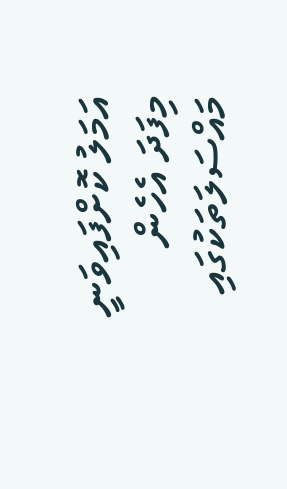އަމަލު ކޮށްފައިވަނީ މިފަދަ އެހެން މައްސަލަތަކުގައި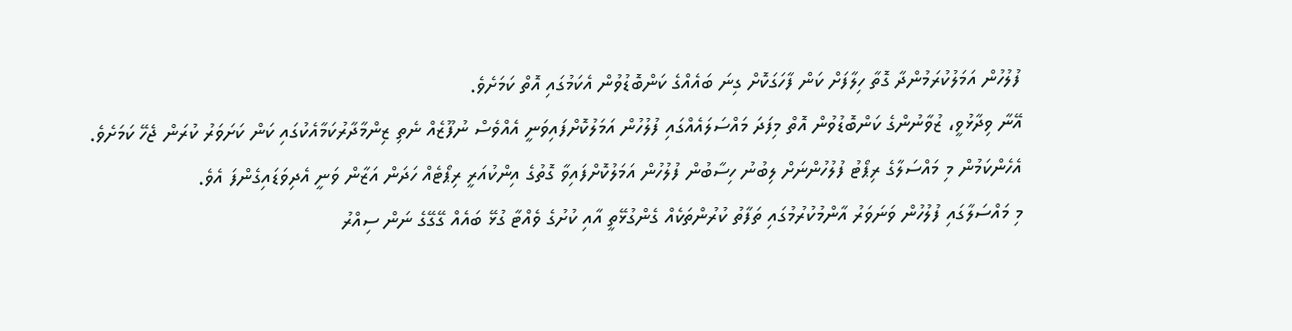ފުލުހުން އަމަލުކުރަމުންދާ ގޮތާ ހިލާފަށް ކަން ފާހަގަކޮށް ގިނަ ބައެއްގެ ކަންބޮޑުވުން އެކަމުގައި އޮތް ކަމަށެވެ.
އޭނާ ވިދާޅުވީ، ޒުވާނުންގެ ކަންބޮޑުވުން އޮތް މިފަދަ މައްސަލައެއްގައި ފުލުހުން އަމަލުކޮށްފައިވަނީ އެއްވެސް ނުފޫޒެއް ނެތި ޒިންމާދާރުކަމާއެކުގައި ކަން ކަށަވަރު ކުރަން ޖެހޭ ކަމަށެވެ.
އެހެންކަމުން މި މައްސަލާގެ ރިޕޯޓު ފުލުހުންނަށް ލިބުނު ހިސާބުން ފުލުހުން އަމަލުކޮށްފައިވާ ގޮތުގެ އިންކުއަރީ ރިޕޯޓެއް ހަދަން އަޒާން ވަނީ އެދިވަޑައިގެންފަ އެވެ.
މި މައްސަލާގައި ފުލުހުން ވަނަވަރު އާންމުކުރުމުގައި ތަފާތު ކުރުންތަކެއް ގެންގުޅޭތީ އާއި ކުށުގެ ވެއްޓާ ގުޅޭ ބައެއް ގޭގޭގެ ނަން ސިއްރު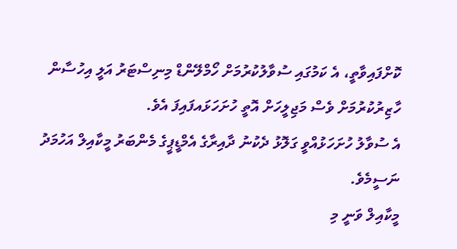ކޮށްފައިވާތީ، އެ ކަމުގައި ސުވާލުކުރުމަށް ހޯމްލޭންޑް މިނިސްޓަރު އަލީ އިހުސާން ހާޒިރުކުރުމަށް ވެސް މަޖިލީހަށް އޮތީ ހުށަހަޅައފައިފަ އެވެ.
އެ ސުވާލު ހުށަހަޅުއްވީ ގަލޮޅު ދެކުނު ދާއިރާގެ އެމްޑީޕީގެ މެންބަރު މީކާއިލް އަހުމަދު ނަސީމެވެ.
މީކާއިލް ވަނީ މި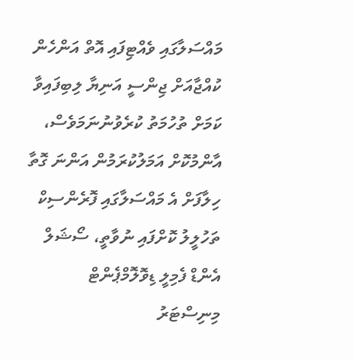މައްސަލާގައި ވެއްޓިފައި އޮތް އަންހެން ކުއްޖާއަށް ޖިންސީ އަނިޔާ ލިބިފައިވާ ކަމަށް ތުހުމަތު ކުރެވުނުނަމަވެސް، އާންމުކޮށް އަމަލުކުރަމުން އަންނަ ގޮތާ ހިލާފަށް އެ މައްސަލާގައި ފޮރެންސިކް ތަހުލީލު ކޮށްފައި ނުވާތީ، ސޯޝަލް އެންޑް ފެމިލީ ޑިވޮލޮމްޕެންޓް މިނިސްޓަރު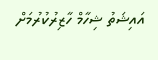އައިޝަތު ޝިހާމް ހާޒިރުކުރުމަށް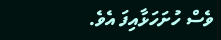ވެސް ހުށަހަޅާއިފަ އެވެ.